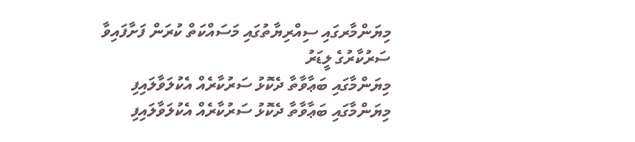މިޔަންމާރގައި ސިއްރިޔާތުގައި މަސައްކަތް ކުރަން ފަށާފައިވާ ސަރުކާރުގެ ލީޑަރު
މިޔަންމާގައި ބަޢާވާތާ ދެކޮޅު ސަރުކާރެއް އެކުލަވާލައިފި
މިޔަންމާގައި ބަޢާވާތާ ދެކޮޅު ސަރުކާރެއް އެކުލަވާލައިފި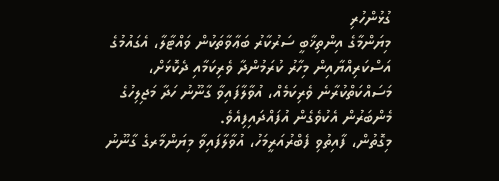ގުޅުންހުރި
މިޔަންމާގެ އިންތިޚާބީ ސަރުކާރު ބަޢާވާތަކުން ވައްޓާލާ، އެގައުމުގެ އަސްކަރިއްޔާއިން މިހާރު ކުރަމުންދާ ވެރިކަމާއި ދެކޮޅަށް، މަސައްކަތްކުރާނެ ވެރިކަމެއް، އުވާލާފައިވާ ގާނޫނު ހަދާ މަޖިލިހުގެ މެންބަރުން އެކުވެގެން އުފައްދައިފިއެވެ.
މިގޮތުން، ފާއިތުވި ފެބްރުއަރީމަހު، އުވާލާފައިވާ މިޔަންމާރގެ ގާނޫނު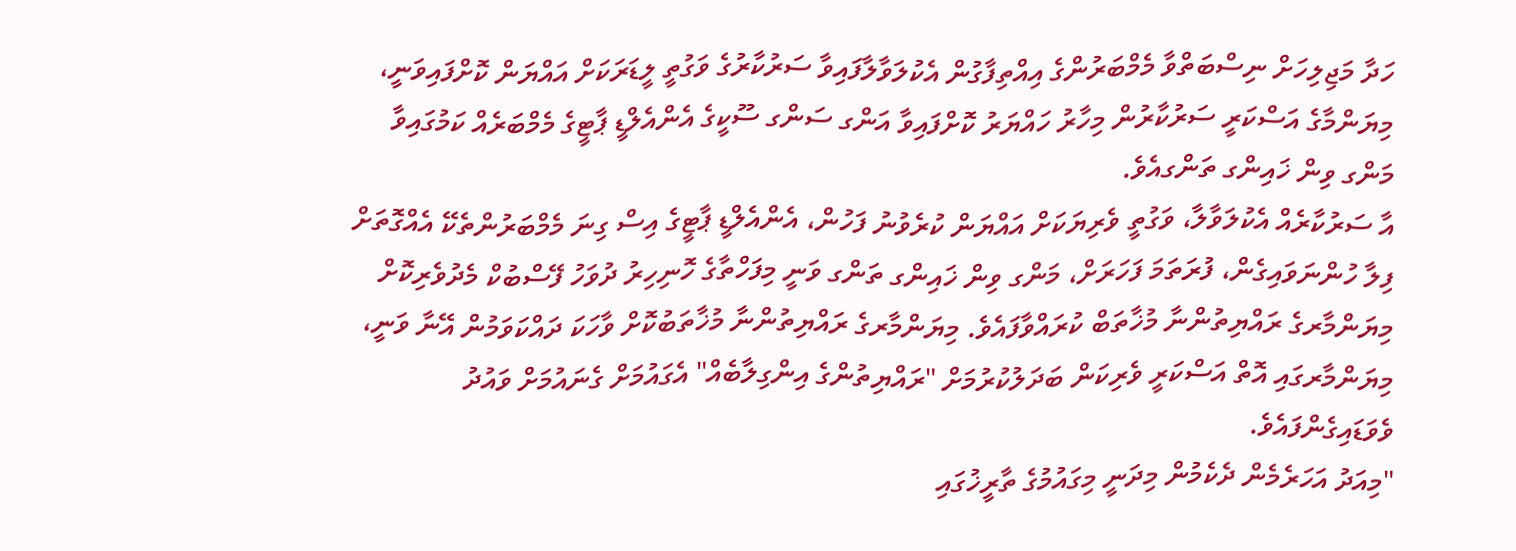ހަދާ މަޖިލިހަށް ނިސްބަތްވާ މެމްބަރުންގެ އިއްތިފާގުން އެކުލަވާލާފައިވާ ސަރުކާރުގެ ވަގުތީ ލީޑަރަކަށް އައްޔަން ކޮށްފައިވަނީ، މިޔަންމާގެ އަސްކަރީ ސަރުކާރުން މިހާރު ހައްޔަރު ކޮށްފައިވާ އަންގ ސަންގ ސޫކީގެ އެންއެލްޑީ ޕާޓީގެ މެމްބަރެއް ކަމުގައިވާ މަންގ ވިން ޚައިންގ ތަންގއެވެ.
އާ ސަރުކާރެއް އެކުލަވާލާ، ވަގުތީ ވެރިޔަކަށް އައްޔަން ކުރެވުނު ފަހުން، އެންއެލްޑީ ޕާޓީގެ އިސް ގިނަ މެމްބަރުންތެކޭ އެއްގޮތަށް ފިލާ ހުންނަވައިގެން، ފުރަތަމަ ފަހަރަށް، މަންގ ވިން ޚައިންގ ތަންގ ވަނީ މިފަހްތާގެ ހޮނިހިރު ދުވަހު ފޭސްބުކް މެދުވެރިކޮށް މިޔަންމާރގެ ރައްޔިތުންނާ މުޚާތަބް ކުރައްވާފައެވެ. މިޔަންމާރގެ ރައްޔިތުންނާ މުޚާތަބުކޮށް ވާހަކަ ދައްކަވަމުން އޭނާ ވަނީ، މިޔަންމާރގައި އޮތް އަސްކަރީ ވެރިކަން ބަދަލުކުރުމަށް "ރައްޔިތުންގެ އިންގިލާބެއް" އެގައުމަށް ގެނައުމަށް ވައުދު ވެވަޑައިގެންފައެވެ.
"މިއަދު އަހަރެމެން ދެކެމުން މިދަނީ މިގައުމުގެ ތާރީޚުގައި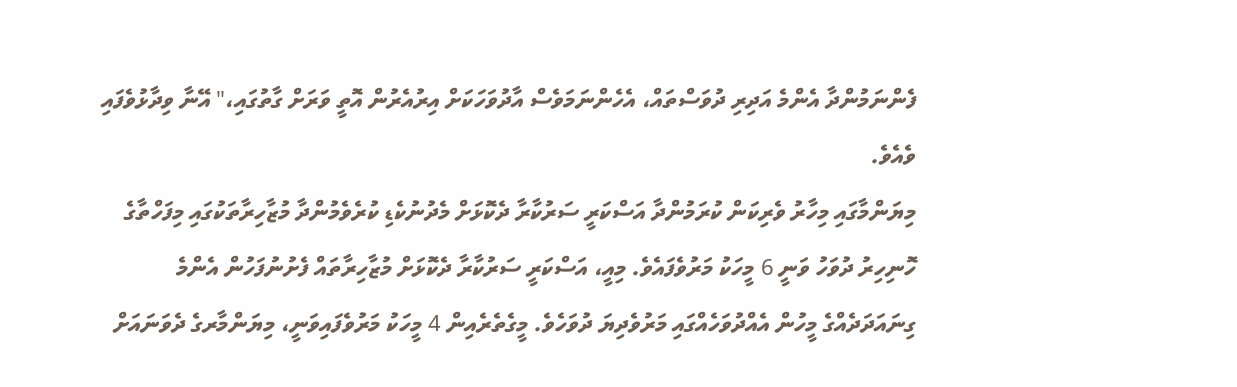ފެންނަމުންދާ އެންމެ އަދިރި ދުވަސްތައް، އެހެންނަމަވެސް އާދުވަހަކަށް އިރުއެރުން އޮތީ ވަރަށް ގާތުގައި،" އޭނާ ވިދާޅުވެފައި ވެއެވެ.
މިޔަންމާގައި މިހާރު ވެރިކަން ކުރަމުންދާ އަސްކަރީ ސަރުކާރާ ދެކޮޅަށް މެދުނުކެޑި ކުރެވެމުންދާ މުޒާހިރާތަކުގައި މިފަހްތާގެ ހޮނިހިރު ދުވަހު ވަނީ 6 މީހަކު މަރުވެފައެވެ. މިއީ، އަސްކަރީ ސަރުކާރާ ދެކޮޅަށް މުޒާހިރާތައް ފެށުނުފަހުން އެންމެ ގިނައަދަދެއްގެ މީހުން އެއްދުވަހެއްގައި މަރުވެދިޔަ ދުވަހެވެ. މީގެތެރެއިން 4 މީހަކު މަރުވެފައިވަނީ، މިޔަންމާރގެ ދެވަނައަށް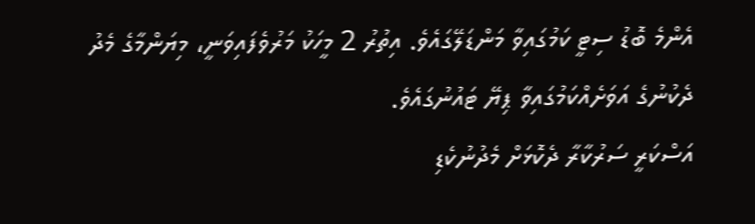އެންމެ ބޮޑު ސިޓީ ކަމުގައިވާ މަންޑަލޭގައެވެ. އިތުރު 2 މީހަކު މަރުވެފައިވަނީ، މިޔަންމާގެ މެދު ދެކުނުގެ އަވަށެއްކަމުގައިވާ ޕިޔޭ ޓައުނުގައެވެ.
އަސްކަރީ ސަރުކާރާ ދެކޮޅަށް މެދުނުކެޑި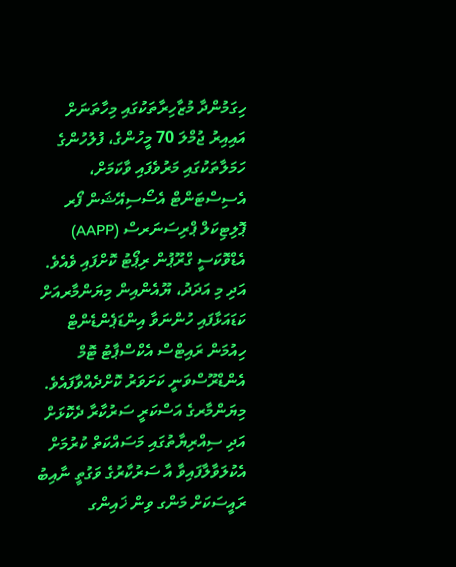ހިގަމުންދާ މުޒާހިރާތަކުގައި މިހާތަނަށް އައިއިރު ޖުމްލަ 70 މީހުންގެ، ފުލުހުންގެ ހަމަލާތަކުގައި މަރުވެފައި ވާކަމަށް، އެސިސްޓަންޓް އެސޯސިއޭޝަން ފޯރ ޕޮލިޓިކަލް ޕްރިސަނަރސް (AAPP) އެޑްވޮކަސީ ގްރޫޕުން ރިޕޯޓު ކޮށްފައި ވެއެވެ. އަދި މި އަދަދު، ޔޫއެންއިން މިޔަންމާރއަށް ކަޑައަޅާފައި ހުންނަވާ އިންޑަޕެންޑެންޓް ހިއުމަން ރައިޓްސް އެކްސްޕާޓު ޓޮމް އެންޑްރޫސްވަނީ ކަށަވަރު ކޮށްދެއްވާފައެވެ.
މިޔަންމާރގެ އަސްކަރީ ސަރުކާރާ ދެކޮޅަށް އަދި ސިއްރިޔާތުގައި މަސައްކަތް ކުރުމަށް އެކުލަވާލާފައިވާ އާ ސަރުކާރުގެ ވަގުތީ ނާއިބު ރައީސަކަށް މަންގ ވިން ޚައިންގ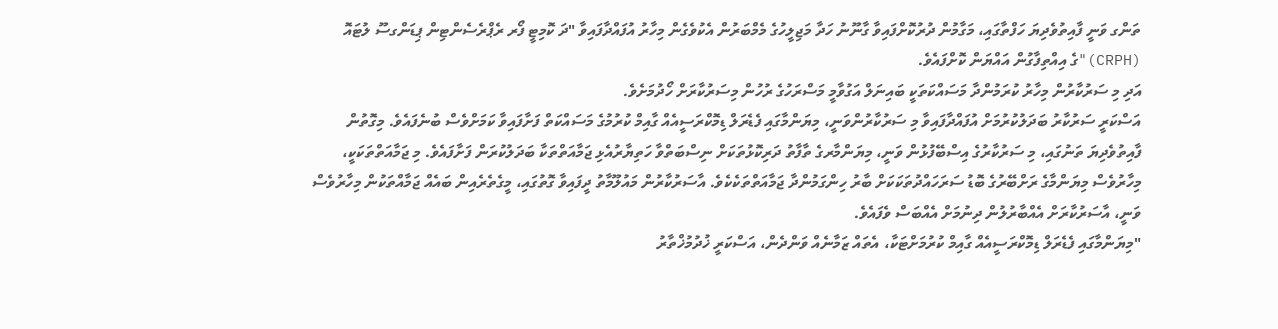ތަންގ ވަނީ ފާއިތުވެދިޔަ ހަފްތާގައި، މަގާމުން ދުރުކޮށްފައިވާ ގާނޫނު ހަދާ މަޖިލީހުގެ މެމްބަރުން އެކުވެގެން މިހާރު އުފައްދާފައިވާ "ދަ ކޮމިޓީ ފޯރ ރެޕްރެސެންޓިން ޕިޑަންގސޫ ލުޓައޮ (CRPH)"ގެ އިއްތިފާގުން އައްޔަން ކޮށްފައެވެ.
އަދި މި ސަރުކާރުން މިހާރު ކުރަމުންދާ މަސައްކަތަކީ ބައިނަލް އަގުވާމީ މަސްރަހުގެ ރުހުން މިސަރުކާރަށް ހޯދުމަށެވެ.
އަސްކަރީ ސަރުކާރު ބަދަލުކުރުމަށް އުފައްދާފައިވާ މި ސަރުކާރުންވަނީ، މިޔަންމާގައި ފެޑެރަލް ޑިމޮކްރަސީއެއް ގާއިމް ކުރުމުގެ މަސައްކަތް ފަށާފައިވާ ކަމަށްވެސް ބުނެފައެވެ. މިގޮތުން ފާއިތުވެދިޔަ ތަނުގައި، މި ސަރުކާރުގެ އިސްބޭފުޅުން ވަނީ، މިޔަންމާރގެ ތާފާތު ދަރިކޮޅުތަކަށް ނިސްބަތްވާ ހަތިޔާރުއެޅި ޖަމާއަތްތަކާ ބަދަލުކުރަން ފަށާފައެވެ. މި ޖަމާއަތްތަކަކީ، މިހާރުވެސް މިޔަންމާގެ ރަށްބޭރުގެ ބޮޑު ސަރަހައްދުތަކަކަށް ބާރު ހިންގަމުންދާ ޖަމާއަތްތަކެކެވެ. އާސަރުކާރުން މައުލޫމާތު ދީފައިވާ ގޮތުގައި، މީގެތެރެއިން ބައެއް ޖަމާއްތަކުން މިހާރުވެސް ވަނީ، އާސަރުކާރަށް އެއްބާރުލުން ދިނުމަށް އެއްބަސް ވެފައެވެ.
"މިޔަންމާގައި ފެޑެރަލް ޑިމޮކްރަސީއެއް ގާއިމް ކުރުމަށްޓަކާ، އެތައް ޒަމާނެއް ވަންދެން، އަސްކަރީ ޚުދުމުޚްތާރު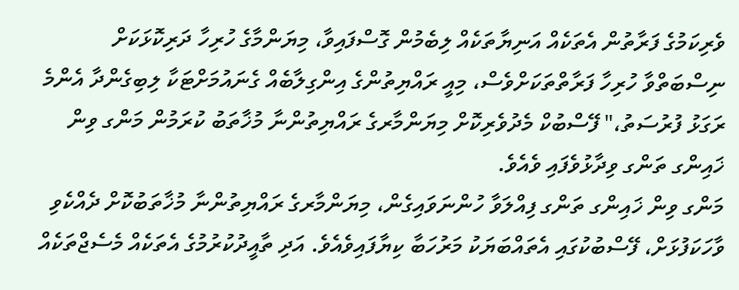ވެރިކަމުގެ ފަރާތުން އެތަކެއް އަނިޔާތަކެއް ލިބެމުން ގޮސްފައިވާ، މިޔަންމާގެ ހުރިހާ ދަރިކޮޅަކަށް ނިސްބަތްވާ ހުރިހާ ފަރާތްތަކަށްވެސް، މިއީ ރައްޔިތުންގެ އިންގިލާބެއް ގެނައުމަށްޓަކާ ލިބިގެންދާ އެންމެ ރަގަޅު ފުރުސަތު،" ފޭސްބުކް މެދުވެރިކޮށް މިޔަންމާރގެ ރައްޔިތުންނާ މުޚާތަބު ކުރަމުން މަންގ ވިން ޚައިންގ ތަންގ ވިދާޅުވެފައި ވެއެވެ.
މަންގ ވިން ޚައިންގ ތަންގ ފިއްލަވާ ހުންނަވައިގެން، މިޔަންމާރގެ ރައްޔިތުންނާ މުޚާތަބުކޮށް ދެއްކެވި ވާހަކަފުޅަށް، ފޭސްބުކުގައި އެތައްބަޔަކު މަރުހަބާ ކިޔާފައިވެއެވެ. އަދި ތާއީދުކުރުމުގެ އެތަކެއް މެސެޖްތަކެއް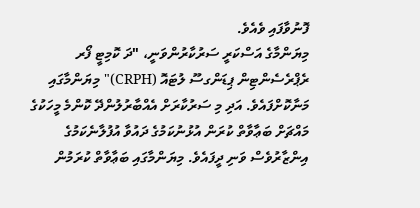ފޮނުވާފައި ވެއެވެ.
މިޔަންމާގެ އަސްކަރީ ސަރުކާރުންވަނީ، "ދަ ކޮމިޓީ ފޯރ ރެޕްރެސެންޓިން ޕިޑަންގސޫ ލުޓައޮ (CRPH)" މިޔަންމާގައި މަނާކޮށްފައެވެ. އަދި މި ސަރުކާރަށް އެއްބާރުލުންދޭ ކޮންމެ މީހަކުގެ މައްޗަށް ބަޢާވާތް ކުރަން އުޅުނުކަމުގެ ދައުވާ އުފުލާނެކަމުގެ އިންޒާރުވެސް ވަނި ދީފައެވެ. މިޔަންމާގައި ބަޢާވާތް ކުރަމުން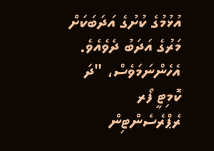އުޅުމުގެ ކުށުގެ އަދަބަކަށް މަރުގެ އަދަބު ދެވެއެވެ.
އެހެންނަމަވެސް، "ދަ ކޮމިޓީ ފޯރ ރެޕްރެސެންޓިން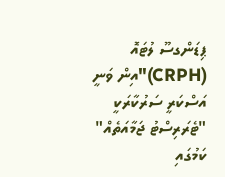ޕިޑަންގސޫ ލުޓައޮ (CRPH)"އިން ވަނީ އަސްކަރީ ސަރުކާރަކީ "ޓެރަރިސްޓު ޖަމާއަތެއް" ކަމުގައި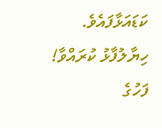ކަޑައަޅާފައެވެ.
ހިޔާލުފާޅު ކުރައްވާ!
ފަހުގެ